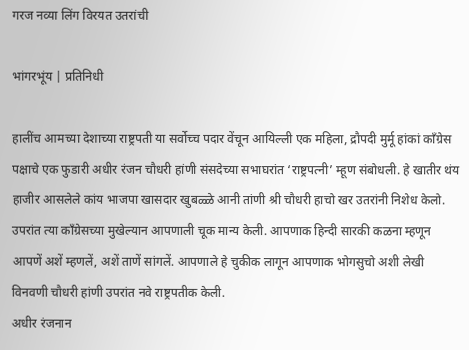गरज नव्या लिंग विरयत उतरांची

भांगरभूंय | प्रतिनिधी

हालींच आमच्या देशाच्या राष्ट्रपती या सर्वोच्च पदार वेंचून आयिल्ली एक महिला, द्रौपदी मुर्मू हांकां काँग्रेस पक्षाचे एक फुडारी अधीर रंजन चौधरी हांणी संसदेच्या सभाघरांत ‘राष्ट्रपत्नी’ म्हूण संबोधली. हे खातीर थंय हाजीर आसलेले कांय भाजपा खासदार खुबळ्ळे आनी तांणी श्री चौधरी हाचो खर उतरांनी निशेध केलो. उपरांत त्या काँग्रेसच्या मुखेल्यान आपणाली चूक मान्य केली. आपणाक हिन्दी सारकी कळना म्हणून आपणें अशें म्हणलें, अशें ताणें सांगलें. आपणाले हे चुकीक लागून आपणाक भोगसुचो अशी लेखी विनवणी चौधरी हांणी उपरांत नवे राष्ट्रपतीक केली.
अधीर रंजनान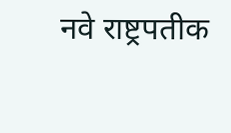नवे राष्ट्रपतीक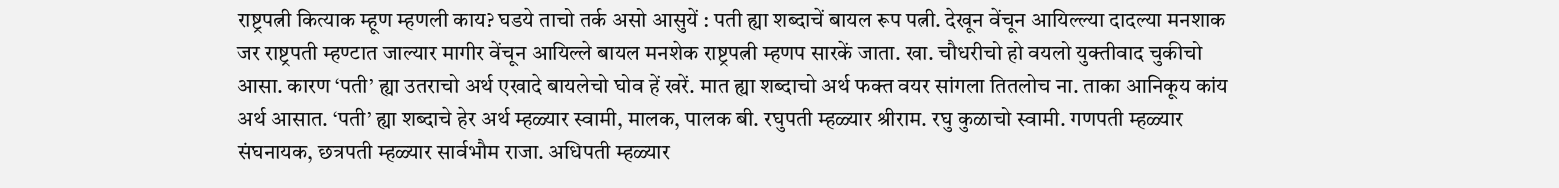राष्ट्रपत्नी कित्याक म्हूण म्हणली काय? घडये ताचो तर्क असो आसुयें : पती ह्या शब्दाचें बायल रूप पत्नी. देखून वेंचून आयिल्ल्या दादल्या मनशाक जर राष्ट्रपती म्हण्टात जाल्यार मागीर वेंचून आयिल्ले बायल मनशेक राष्ट्रपत्नी म्हणप सारकें जाता. खा. चौधरीचो हो वयलो युक्तीवाद चुकीचो आसा. कारण ‘पती’ ह्या उतराचो अर्थ एखादे बायलेचो घोव हें खरें. मात ह्या शब्दाचो अर्थ फक्त वयर सांगला तितलोच ना. ताका आनिकूय कांय अर्थ आसात. ‘पती’ ह्या शब्दाचे हेर अर्थ म्हळ्यार स्वामी, मालक, पालक बी. रघुपती म्हळ्यार श्रीराम. रघु कुळाचो स्वामी. गणपती म्हळ्यार संघनायक, छत्रपती म्हळ्यार सार्वभौम राजा. अधिपती म्हळ्यार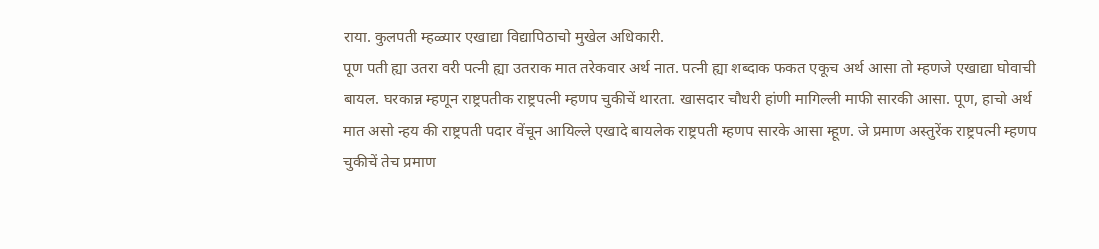राया. कुलपती म्हळ्यार एखाद्या विद्यापिठाचो मुखेल अधिकारी.
पूण पती ह्या उतरा वरी पत्नी ह्या उतराक मात तरेकवार अर्थ नात. पत्नी ह्या शब्दाक फकत एकूच अर्थ आसा तो म्हणजे एखाद्या घोवाची बायल. घरकान्न म्हणून राष्ट्रपतीक राष्ट्रपत्नी म्हणप चुकीचें थारता. खासदार चौधरी हांणी मागिल्ली माफी सारकी आसा. पूण, हाचो अर्थ मात असो न्हय की राष्ट्रपती पदार वेंचून आयिल्ले एखादे बायलेक राष्ट्रपती म्हणप सारके आसा म्हूण. जे प्रमाण अस्तुरेंक राष्ट्रपत्नी म्हणप चुकीचें तेच प्रमाण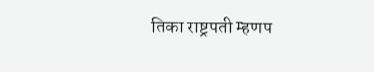तिका राष्ट्रपती म्हणप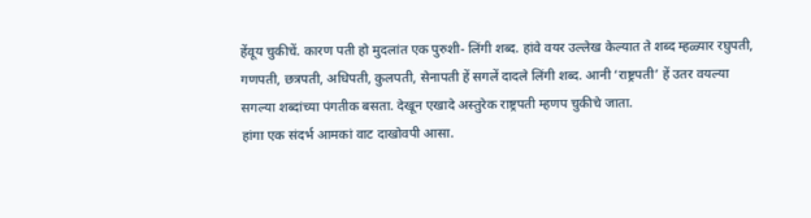हेंवूय चुकीचें. कारण पती हो मुदलांत एक पुरुशी- लिंगी शब्द. हांवे वयर उल्लेख केल्यात ते शब्द म्हळ्यार रघुपती, गणपती, छत्रपती, अधिपती, कुलपती, सेनापती हें सगलें दादले लिंगी शब्द. आनी ‘राष्ट्रपती’ हें उतर वयल्या सगल्या शब्दांच्या पंगतीक बसता. देखून एखादे अस्तुरेक राष्ट्रपती म्हणप चुकीचे जाता.
हांगा एक संदर्भ आमकां वाट दाखोवपी आसा.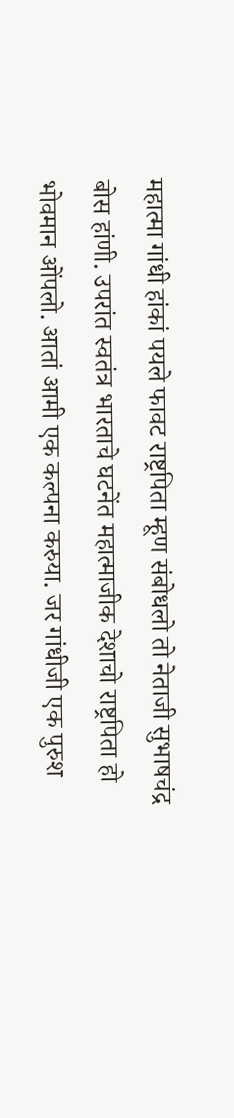महात्मा गांधी हांकां पयले फावट राष्ट्रपिता म्हूण संबोधलो तो नेताजी सुभाषचंद्र बोस हांणी. उपरांत स्वतंत्र भारताचे घटनेंत महात्माजीक देशाचो राष्ट्रपिता हो भोवमान ओंपलो. आतां आमी एक कल्पना करुया. जर गांधीजी एक पुरुश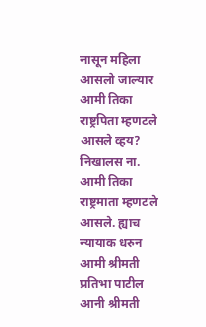नासून महिला आसलो जाल्यार आमी तिका राष्ट्रपिता म्हणटले आसले व्हय? निखालस ना. आमी तिका राष्ट्रमाता म्हणटले आसले. ह्याच न्यायाक धरुन आमी श्रीमती प्रतिभा पाटील आनी श्रीमती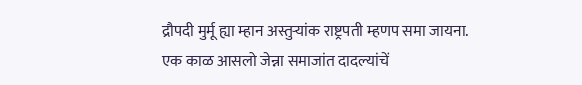द्रौपदी मुर्मू ह्या म्हान अस्तुऱ्यांक राष्ट्रपती म्हणप समा जायना.
एक काळ आसलो जेन्ना समाजांत दादल्यांचें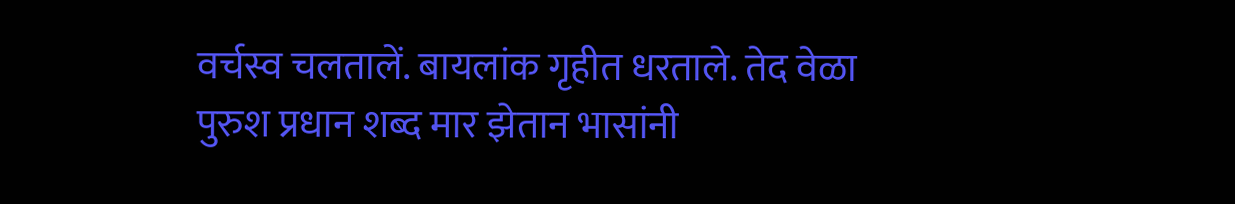वर्चस्व चलतालें. बायलांक गृहीत धरताले. तेद वेळा पुरुश प्रधान शब्द मार झेतान भासांनी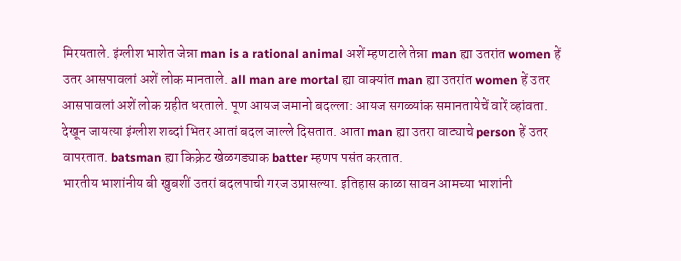मिरयताले. इंग्लीश भाशेत जेन्ना man is a rational animal अशें म्हणटाले तेन्ना man ह्या उतरांत women हें उतर आसपावलां अशें लोक मानताले. all man are mortal ह्या वाक्यांत man ह्या उतरांत women हें उतर आसपावलां अशें लोक ग्रहीत धरताले. पूण आयज जमानो बदल्ला: आयज सगळ्यांक समानतायेचें वारें व्हांवता. देखून जायत्या इंग्लीश शब्दां भितर आतां बदल जाल्ले दिसतात. आता man ह्या उतरा वाट्याचे person हें उतर वापरतात. batsman ह्या किक्रेट खेळगड्याक batter म्हणप पसंत करतात.
भारतीय भाशांनीय बी खुबशीं उतरां बदलपाची गरज उप्रासल्या. इतिहास काळा सावन आमच्या भाशांनी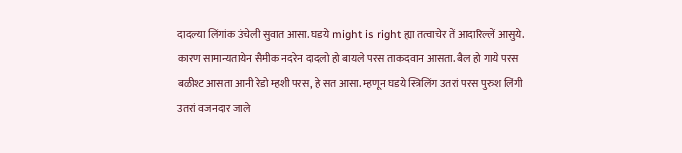दादल्या लिंगांक उंचेली सुवात आसा. घडये might is right ह्या तत्वाचेर तें आदारिल्लें आसुये. कारण सामान्यतायेन सैमीक नदरेन दादलो हो बायले परस ताकदवान आसता. बैल हो गाये परस बळीश्ट आसता आनी रेडो म्हशी परस, हे सत आसा. म्हणून घडये स्त्रिलिंग उतरां परस पुरुश लिंगी उतरां वजनदार जाले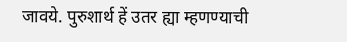जावये. पुरुशार्थ हें उतर ह्या म्हणण्याची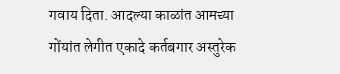गवाय दिता. आदल्या काळांत आमच्या गोंयांत लेगीत एकादे कर्तबगार अस्तुरेक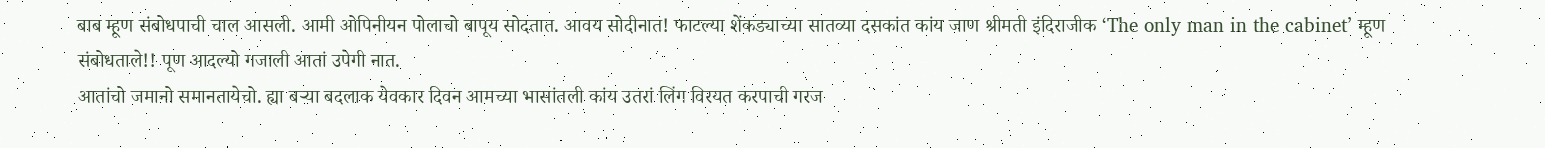बाब म्हूण संबोधपाची चाल आसली. आमी ओपिनीयन पोलाचो बापूय सोदतात. आवय सोदीनात! फाटल्या शेंकड्याच्या सातव्या दसकांत कांय जाण श्रीमती इंदिराजीक ‘The only man in the cabinet’ म्हूण संबोधताले!! पूण आदल्यो गजाली आतां उपेगी नात.
आतांचो जमानो समानतायेचो. ह्या बऱ्या बदलाक येवकार दिवन आमच्या भासांतली कांय उतरां लिंग विरयत करपाची गरज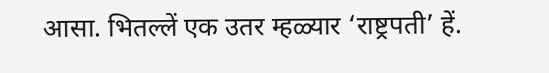आसा. भितल्लें एक उतर म्हळ्यार ‘राष्ट्रपती’ हें.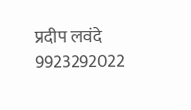प्रदीप लवंदे
9923292022